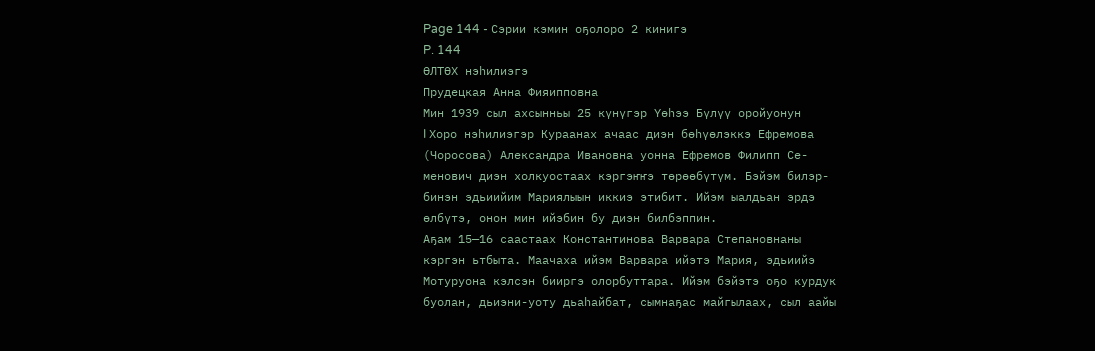Page 144 - Сэрии кэмин оҕолоро 2 кинигэ
P. 144
ӨЛТӨХ нэһилиэгэ
Прудецкая Анна Фияипповна
Мин 1939 сыл ахсынньы 25 күнүгэр Үөһээ Бүлүү оройуонун
I Хоро нэһилиэгэр Кураанах ачаас диэн бөһүөлэккэ Ефремова
(Чоросова) Александра Ивановна уонна Ефремов Филипп Се-
менович диэн холкуостаах кэргэҥҥэ төрөөбүтүм. Бэйэм билэр-
бинэн эдьиийим Мариялыын иккиэ этибит. Ийэм ыалдьан эрдэ
өлбүтэ, онон мин ийэбин бу диэн билбэппин.
Аҕам 15—16 саастаах Константинова Варвара Степановнаны
кэргэн ьтбыта. Маачаха ийэм Варвара ийэтэ Мария, эдьиийэ
Мотуруона кэлсэн бииргэ олорбуттара. Ийэм бэйэтэ оҕо курдук
буолан, дьиэни-уоту дьаһайбат, сымнаҕас майгылаах, сыл аайы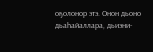оҕолонор этэ. Онон дьоно дьаһайаллара, дьиэни-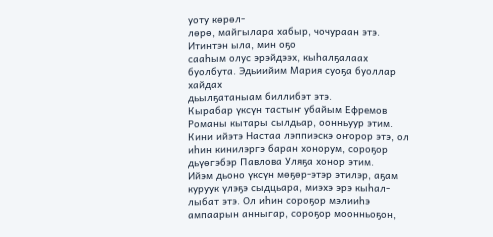уоту көрөл-
лөрө, майгылара хабыр, чочураан этэ. Итинтэн ыла, мин оҕо
сааһым олус эрэйдээх, кыһалҕалаах буолбута. Эдьиийим Мария суоҕа буоллар хайдах
дьылҕатаныам биллибэт этэ.
Кырабар үксүн тастыҥ убайым Ефремов Романы кытары сылдьар, оонньуур этим.
Кини ийэтэ Настаа лэппиэскэ оҥорор этэ, ол иһин кинилэргэ баран хонорум, сороҕор
дьүөгэбэр Павлова Уляҕа хонор этим.
Ийэм дьоно үксүн мөҕөр-этэр этилэр, аҕам куруук үлэҕэ сыдцьара, миэхэ эрэ кыһал-
лыбат этэ. Ол иһин сороҕор мэлииһэ ампаарын анныгар, сороҕор моонньоҕон,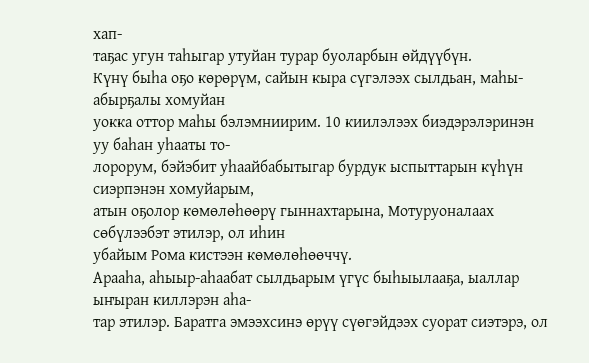хап-
таҕас угун таһыгар утуйан турар буоларбын өйдүүбүн.
Күнү быһа оҕо көрөрүм, сайын кыра сүгэлээх сылдьан, маһы-абырҕалы хомуйан
уокка оттор маһы бэлэмниирим. 10 киилэлээх биэдэрэлэринэн уу баһан уһааты то-
лорорум, бэйэбит уһаайбабытыгар бурдук ыспыттарын күһүн сиэрпэнэн хомуйарым,
атын оҕолор көмөлөһөөрү гыннахтарына, Мотуруоналаах сөбүлээбэт этилэр, ол иһин
убайым Рома кистээн көмөлөһөөччү.
Арааһа, аһыыр-аһаабат сылдьарым үгүс быһыылааҕа, ыаллар ыҥыран киллэрэн аһа-
тар этилэр. Баратга эмээхсинэ өрүү сүөгэйдээх суорат сиэтэрэ, ол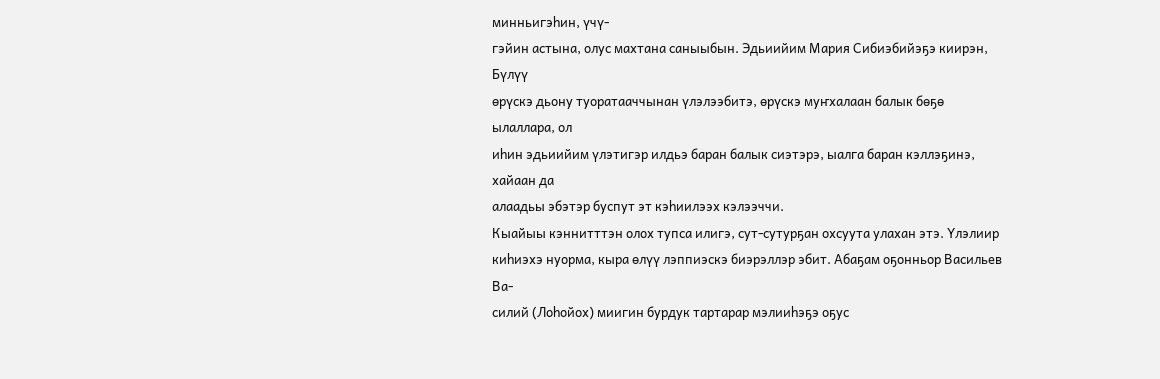минньигэһин, үчү-
гэйин астына, олус махтана саныыбын. Эдьиийим Мария Сибиэбийэҕэ киирэн, Бүлүү
өрүскэ дьону туоратааччынан үлэлээбитэ, өрүскэ муҥхалаан балык бөҕө ылаллара, ол
иһин эдьиийим үлэтигэр илдьэ баран балык сиэтэрэ, ыалга баран кэллэҕинэ, хайаан да
алаадьы эбэтэр буспут эт кэһиилээх кэлээччи.
Кыайыы кэннитттэн олох тупса илигэ, сут-сутурҕан охсуута улахан этэ. Үлэлиир
киһиэхэ нуорма, кыра өлүү лэппиэскэ биэрэллэр эбит. Абаҕам оҕонньор Васильев Ва-
силий (Лоһойох) миигин бурдук тартарар мэлииһэҕэ оҕус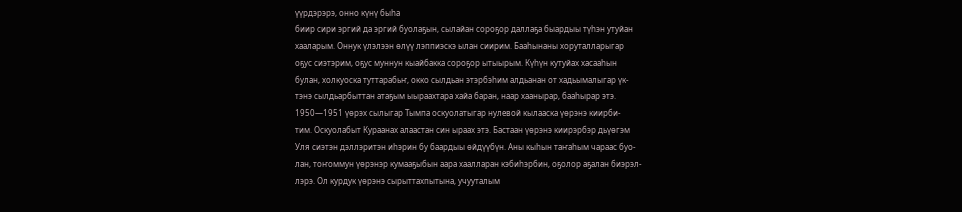үүрдэрэрэ, онно күнү быһа
биир сири эргий да эргий буолаҕын, сылайан сороҕор даллаҕа быардыы түһэн утуйан
хааларым. Оннук үлэлээн өлүү лэппиэскэ ылан сиирим. Бааһынаны хоруталларыгар
оҕус сиэтэрим, оҕус муннун кыайбакка сороҕор ытыырым. Күһүн кутуйах хасааһын
булан, холкуоска туттарабьҥ, окко сылдьан этэрбэһим алдьанан от хадьымалыгар үк-
тэнэ сылдьарбыттан атаҕым ыыраахтара хайа баран, наар хаанырар, бааһырар этэ.
1950—1951 үөрэх сылыгар Тымпа оскуолатыгар нулевой кылааска үөрэнэ киирби-
тим. Оскуолабыт Кураанах алаастан син ыраах этэ. Бастаан үөрэнэ киирэрбэр дьүөгэм
Уля сиэтэн дэллэритэн иһэрин бу баардыы өйдүүбүн. Аны кыһын таҥаһым чараас буо-
лан, тоҥоммун үөрэнэр кумааҕыбын аара хаалларан кэбиһэрбин, оҕолор аҕалан биэрэл-
лэрэ. Ол курдук үөрэнэ сырыттахпытына, учууталым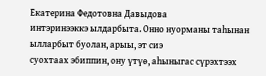Екатерина Федотовна Давыдова
интэринээккэ ылдарбыта. Онно нуорманы таһынан ылларбыт буолан, арыы, эт сиэ
суохтаах эбиппин, ону үтүө, аһыныгас сүрэхтээх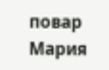повар Мария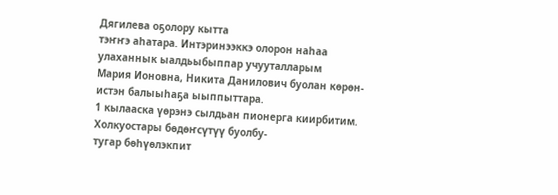Дягилева оҕолору кытта
тэҥҥэ аһатара. Интэринээккэ олорон наһаа улаханнык ыалдьыбыппар учууталларым
Мария Ионовна, Никита Данилович буолан көрөн-истэн балыыһаҕа ыыппыттара.
1 кылааска үөрэнэ сылдьан пионерга киирбитим. Холкуостары бөдөҥсүтүү буолбу-
тугар бөһүөлэкпит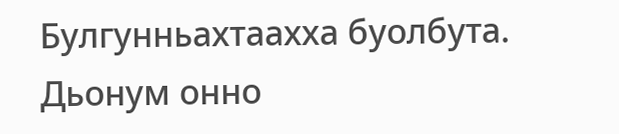Булгунньахтаахха буолбута. Дьонум онно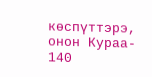көспүттэрэ, онон Кураа-
140